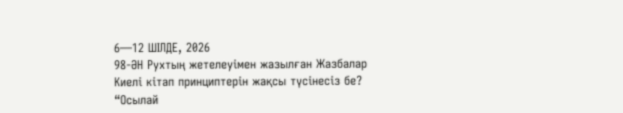6—12 ШІЛДЕ, 2026
98-ӘН Рухтың жетелеуімен жазылған Жазбалар
Киелі кітап принциптерін жақсы түсінесіз бе?
“Осылай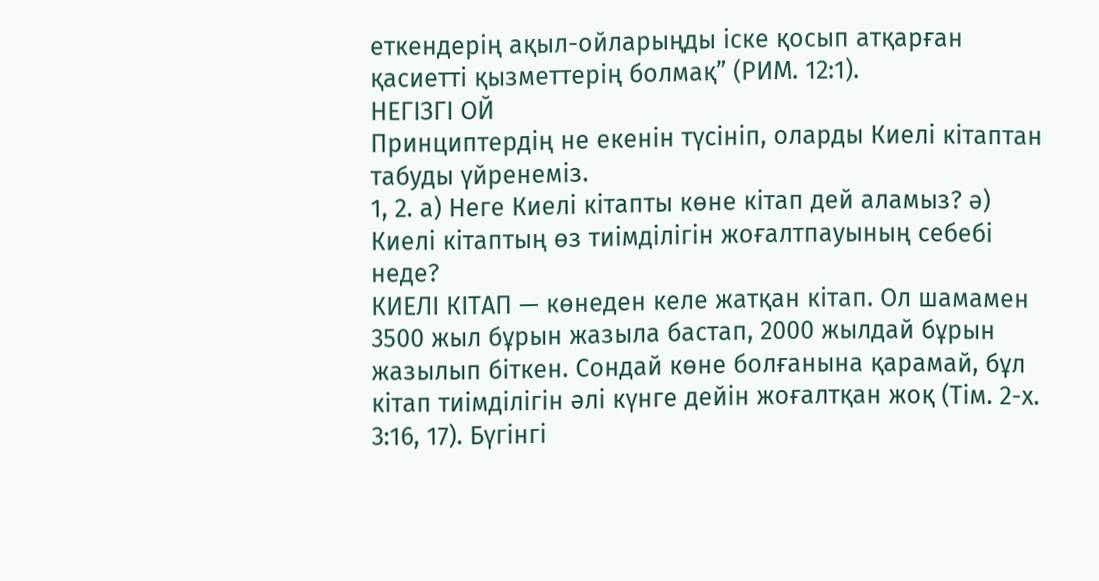еткендерің ақыл-ойларыңды іске қосып атқарған қасиетті қызметтерің болмақ” (РИМ. 12:1).
НЕГІЗГІ ОЙ
Принциптердің не екенін түсініп, оларды Киелі кітаптан табуды үйренеміз.
1, 2. а) Неге Киелі кітапты көне кітап дей аламыз? ә) Киелі кітаптың өз тиімділігін жоғалтпауының себебі неде?
КИЕЛІ КІТАП — көнеден келе жатқан кітап. Ол шамамен 3500 жыл бұрын жазыла бастап, 2000 жылдай бұрын жазылып біткен. Сондай көне болғанына қарамай, бұл кітап тиімділігін әлі күнге дейін жоғалтқан жоқ (Тім. 2-х. 3:16, 17). Бүгінгі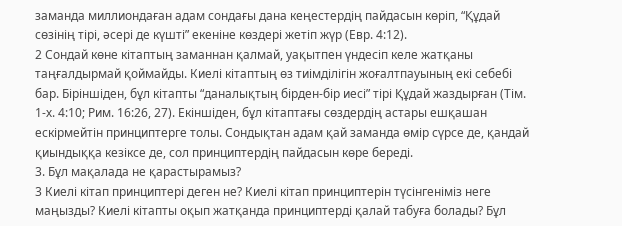заманда миллиондаған адам сондағы дана кеңестердің пайдасын көріп, “Құдай сөзінің тірі, әсері де күшті” екеніне көздері жетіп жүр (Евр. 4:12).
2 Сондай көне кітаптың заманнан қалмай, уақытпен үндесіп келе жатқаны таңғалдырмай қоймайды. Киелі кітаптың өз тиімділігін жоғалтпауының екі себебі бар. Біріншіден, бұл кітапты “даналықтың бірден-бір иесі” тірі Құдай жаздырған (Тім. 1-х. 4:10; Рим. 16:26, 27). Екіншіден, бұл кітаптағы сөздердің астары ешқашан ескірмейтін принциптерге толы. Сондықтан адам қай заманда өмір сүрсе де, қандай қиындыққа кезіксе де, сол принциптердің пайдасын көре береді.
3. Бұл мақалада не қарастырамыз?
3 Киелі кітап принциптері деген не? Киелі кітап принциптерін түсінгеніміз неге маңызды? Киелі кітапты оқып жатқанда принциптерді қалай табуға болады? Бұл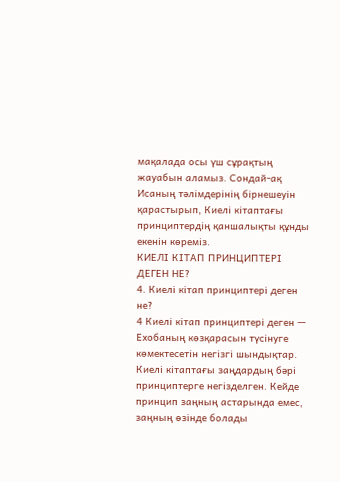мақалада осы үш сұрақтың жауабын аламыз. Сондай-ақ Исаның тәлімдерінің бірнешеуін қарастырып, Киелі кітаптағы принциптердің қаншалықты құнды екенін көреміз.
КИЕЛІ КІТАП ПРИНЦИПТЕРІ ДЕГЕН НЕ?
4. Киелі кітап принциптері деген не?
4 Киелі кітап принциптері деген — Ехобаның көзқарасын түсінуге көмектесетін негізгі шындықтар. Киелі кітаптағы заңдардың бәрі принциптерге негізделген. Кейде принцип заңның астарында емес, заңның өзінде болады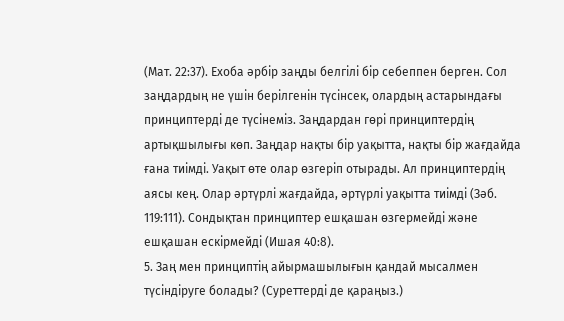(Мат. 22:37). Ехоба әрбір заңды белгілі бір себеппен берген. Сол заңдардың не үшін берілгенін түсінсек, олардың астарындағы принциптерді де түсінеміз. Заңдардан гөрі принциптердің артықшылығы көп. Заңдар нақты бір уақытта, нақты бір жағдайда ғана тиімді. Уақыт өте олар өзгеріп отырады. Ал принциптердің аясы кең. Олар әртүрлі жағдайда, әртүрлі уақытта тиімді (Зәб. 119:111). Сондықтан принциптер ешқашан өзгермейді және ешқашан ескірмейді (Ишая 40:8).
5. Заң мен принциптің айырмашылығын қандай мысалмен түсіндіруге болады? (Суреттерді де қараңыз.)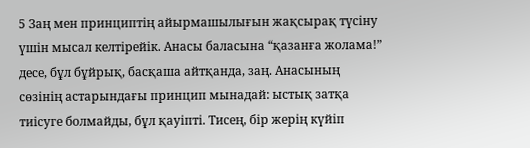5 Заң мен принциптің айырмашылығын жақсырақ түсіну үшін мысал келтірейік. Анасы баласына “қазанға жолама!” десе, бұл бұйрық, басқаша айтқанда, заң. Анасының сөзінің астарындағы принцип мынадай: ыстық затқа тиісуге болмайды, бұл қауіпті. Тисең, бір жерің күйіп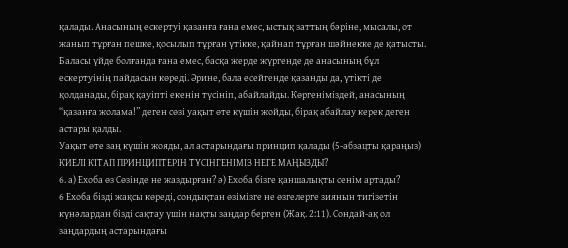қалады. Анасының ескертуі қазанға ғана емес, ыстық заттың бәріне, мысалы, от жанып тұрған пешке, қосылып тұрған үтікке, қайнап тұрған шәйнекке де қатысты. Баласы үйде болғанда ғана емес, басқа жерде жүргенде де анасының бұл ескертуінің пайдасын көреді. Әрине, бала есейгенде қазанды да, үтікті де қолданады, бірақ қауіпті екенін түсініп, абайлайды. Көргеніміздей, анасының “қазанға жолама!” деген сөзі уақыт өте күшін жойды, бірақ абайлау керек деген астары қалды.
Уақыт өте заң күшін жояды, ал астарындағы принцип қалады (5-абзацты қараңыз)
КИЕЛІ КІТАП ПРИНЦИПТЕРІН ТҮСІНГЕНІМІЗ НЕГЕ МАҢЫЗДЫ?
6. а) Ехоба өз Сөзінде не жаздырған? ә) Ехоба бізге қаншалықты сенім артады?
6 Ехоба бізді жақсы көреді, сондықтан өзімізге не өзгелерге зиянын тигізетін күнәлардан бізді сақтау үшін нақты заңдар берген (Жақ. 2:11). Сондай-ақ ол заңдардың астарындағы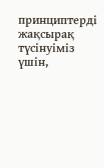принциптерді жақсырақ түсінуіміз үшін,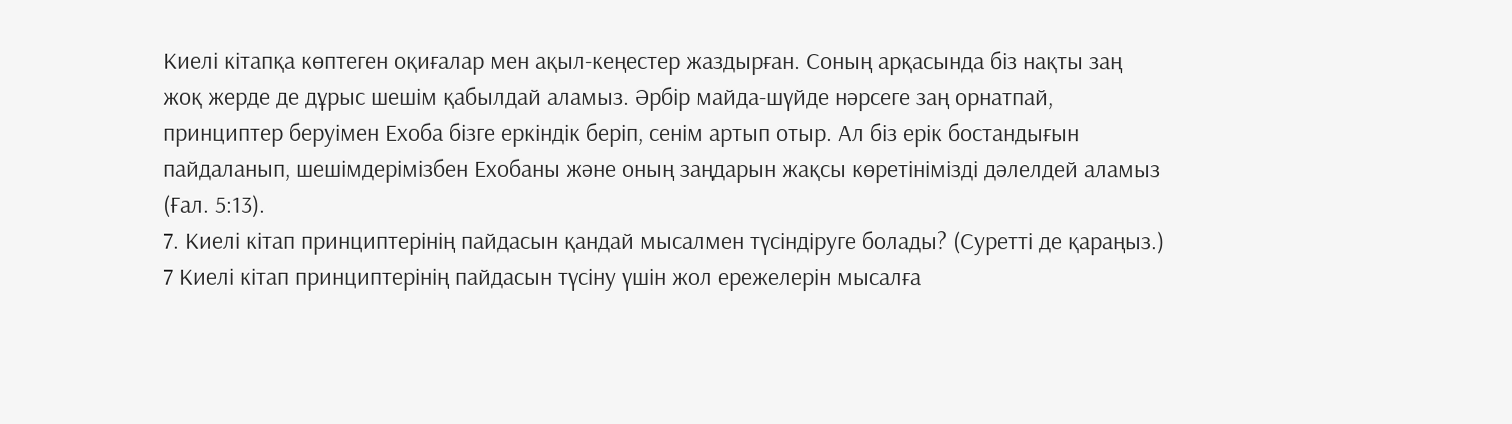Киелі кітапқа көптеген оқиғалар мен ақыл-кеңестер жаздырған. Соның арқасында біз нақты заң жоқ жерде де дұрыс шешім қабылдай аламыз. Әрбір майда-шүйде нәрсеге заң орнатпай, принциптер беруімен Ехоба бізге еркіндік беріп, сенім артып отыр. Ал біз ерік бостандығын пайдаланып, шешімдерімізбен Ехобаны және оның заңдарын жақсы көретінімізді дәлелдей аламыз (Ғал. 5:13).
7. Киелі кітап принциптерінің пайдасын қандай мысалмен түсіндіруге болады? (Суретті де қараңыз.)
7 Киелі кітап принциптерінің пайдасын түсіну үшін жол ережелерін мысалға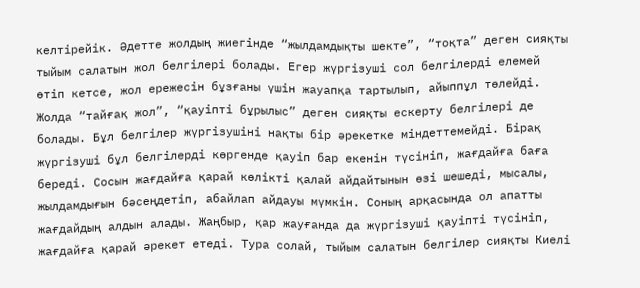келтірейік. Әдетте жолдың жиегінде “жылдамдықты шекте”, “тоқта” деген сияқты тыйым салатын жол белгілері болады. Егер жүргізуші сол белгілерді елемей өтіп кетсе, жол ережесін бұзғаны үшін жауапқа тартылып, айыппұл төлейді. Жолда “тайғақ жол”, “қауіпті бұрылыс” деген сияқты ескерту белгілері де болады. Бұл белгілер жүргізушіні нақты бір әрекетке міндеттемейді. Бірақ жүргізуші бұл белгілерді көргенде қауіп бар екенін түсініп, жағдайға баға береді. Сосын жағдайға қарай көлікті қалай айдайтынын өзі шешеді, мысалы, жылдамдығын бәсеңдетіп, абайлап айдауы мүмкін. Соның арқасында ол апатты жағдайдың алдын алады. Жаңбыр, қар жауғанда да жүргізуші қауіпті түсініп, жағдайға қарай әрекет етеді. Тура солай, тыйым салатын белгілер сияқты Киелі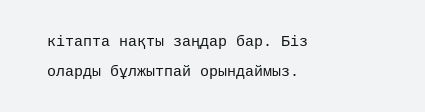кітапта нақты заңдар бар. Біз оларды бұлжытпай орындаймыз.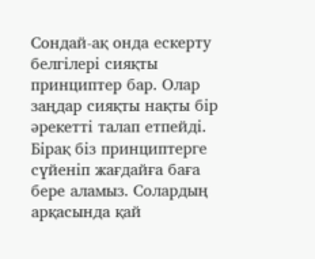Сондай-ақ онда ескерту белгілері сияқты принциптер бар. Олар заңдар сияқты нақты бір әрекетті талап етпейді. Бірақ біз принциптерге сүйеніп жағдайға баға бере аламыз. Солардың арқасында қай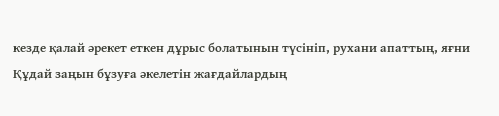кезде қалай әрекет еткен дұрыс болатынын түсініп, рухани апаттың, яғни Құдай заңын бұзуға әкелетін жағдайлардың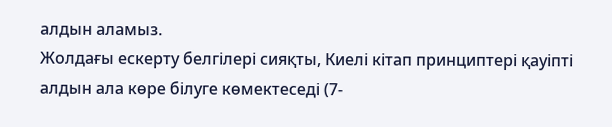алдын аламыз.
Жолдағы ескерту белгілері сияқты, Киелі кітап принциптері қауіпті алдын ала көре білуге көмектеседі (7-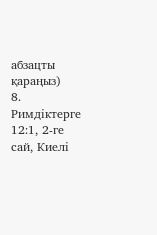абзацты қараңыз)
8. Римдіктерге 12:1, 2-ге сай, Киелі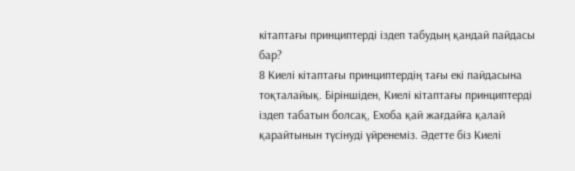кітаптағы принциптерді іздеп табудың қандай пайдасы бар?
8 Киелі кітаптағы принциптердің тағы екі пайдасына тоқталайық. Біріншіден, Киелі кітаптағы принциптерді іздеп табатын болсақ, Ехоба қай жағдайға қалай қарайтынын түсінуді үйренеміз. Әдетте біз Киелі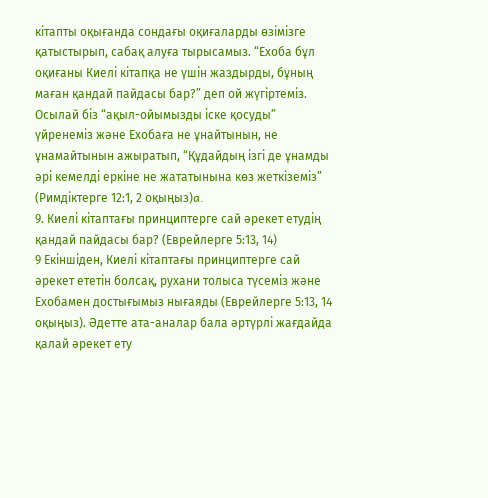кітапты оқығанда сондағы оқиғаларды өзімізге қатыстырып, сабақ алуға тырысамыз. “Ехоба бұл оқиғаны Киелі кітапқа не үшін жаздырды, бұның маған қандай пайдасы бар?” деп ой жүгіртеміз. Осылай біз “ақыл-ойымызды іске қосуды” үйренеміз және Ехобаға не ұнайтынын, не ұнамайтынын ажыратып, “Құдайдың ізгі де ұнамды әрі кемелді еркіне не жататынына көз жеткіземіз” (Римдіктерге 12:1, 2 оқыңыз)a.
9. Киелі кітаптағы принциптерге сай әрекет етудің қандай пайдасы бар? (Еврейлерге 5:13, 14)
9 Екіншіден, Киелі кітаптағы принциптерге сай әрекет ететін болсақ, рухани толыса түсеміз және Ехобамен достығымыз нығаяды (Еврейлерге 5:13, 14 оқыңыз). Әдетте ата-аналар бала әртүрлі жағдайда қалай әрекет ету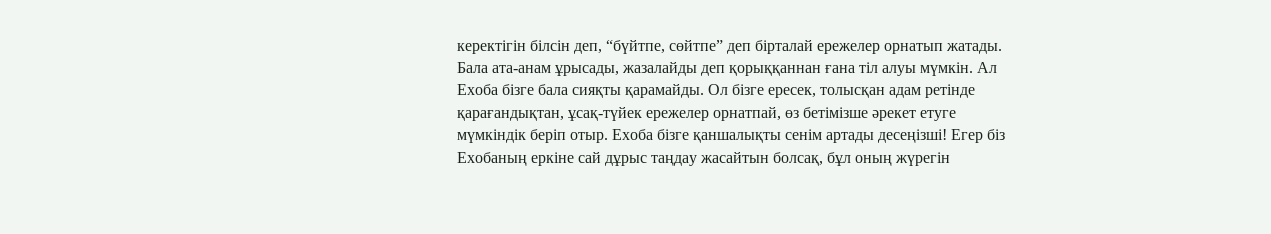керектігін білсін деп, “бүйтпе, сөйтпе” деп бірталай ережелер орнатып жатады. Бала ата-анам ұрысады, жазалайды деп қорыққаннан ғана тіл алуы мүмкін. Ал Ехоба бізге бала сияқты қарамайды. Ол бізге ересек, толысқан адам ретінде қарағандықтан, ұсақ-түйек ережелер орнатпай, өз бетімізше әрекет етуге мүмкіндік беріп отыр. Ехоба бізге қаншалықты сенім артады десеңізші! Егер біз Ехобаның еркіне сай дұрыс таңдау жасайтын болсақ, бұл оның жүрегін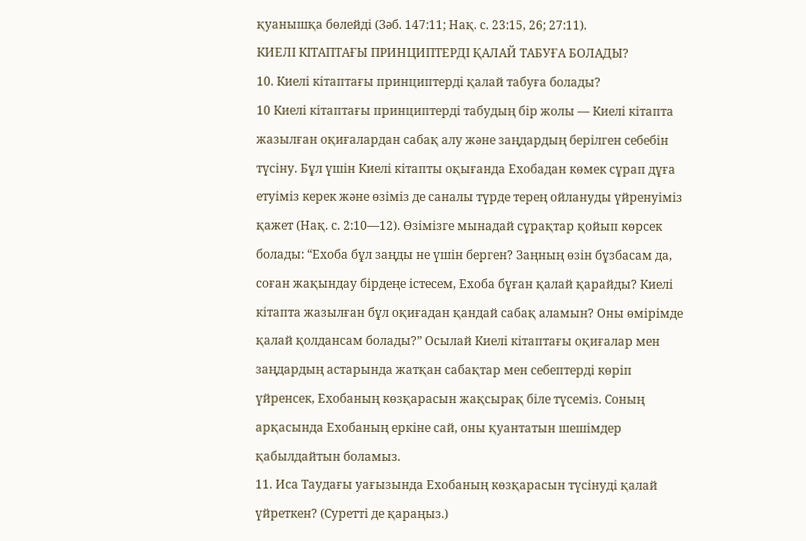қуанышқа бөлейді (Зәб. 147:11; Нақ. с. 23:15, 26; 27:11).
КИЕЛІ КІТАПТАҒЫ ПРИНЦИПТЕРДІ ҚАЛАЙ ТАБУҒА БОЛАДЫ?
10. Киелі кітаптағы принциптерді қалай табуға болады?
10 Киелі кітаптағы принциптерді табудың бір жолы — Киелі кітапта жазылған оқиғалардан сабақ алу және заңдардың берілген себебін түсіну. Бұл үшін Киелі кітапты оқығанда Ехобадан көмек сұрап дұға етуіміз керек және өзіміз де саналы түрде терең ойлануды үйренуіміз қажет (Нақ. с. 2:10—12). Өзімізге мынадай сұрақтар қойып көрсек болады: “Ехоба бұл заңды не үшін берген? Заңның өзін бұзбасам да, соған жақындау бірдеңе істесем, Ехоба бұған қалай қарайды? Киелі кітапта жазылған бұл оқиғадан қандай сабақ аламын? Оны өмірімде қалай қолдансам болады?” Осылай Киелі кітаптағы оқиғалар мен заңдардың астарында жатқан сабақтар мен себептерді көріп үйренсек, Ехобаның көзқарасын жақсырақ біле түсеміз. Соның арқасында Ехобаның еркіне сай, оны қуантатын шешімдер қабылдайтын боламыз.
11. Иса Таудағы уағызында Ехобаның көзқарасын түсінуді қалай үйреткен? (Суретті де қараңыз.)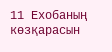11 Ехобаның көзқарасын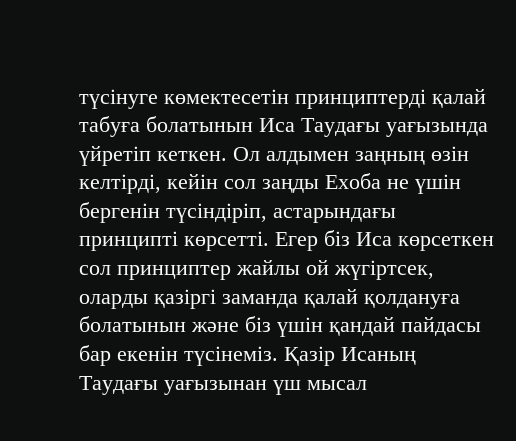түсінуге көмектесетін принциптерді қалай табуға болатынын Иса Таудағы уағызында үйретіп кеткен. Ол алдымен заңның өзін келтірді, кейін сол заңды Ехоба не үшін бергенін түсіндіріп, астарындағы принципті көрсетті. Егер біз Иса көрсеткен сол принциптер жайлы ой жүгіртсек, оларды қазіргі заманда қалай қолдануға болатынын және біз үшін қандай пайдасы бар екенін түсінеміз. Қазір Исаның Таудағы уағызынан үш мысал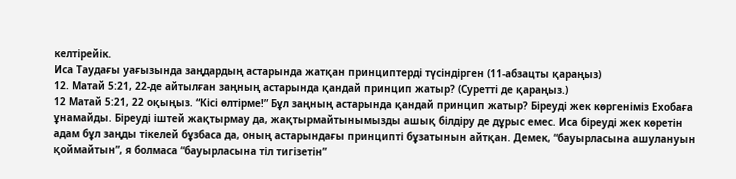келтірейік.
Иса Таудағы уағызында заңдардың астарында жатқан принциптерді түсіндірген (11-абзацты қараңыз)
12. Матай 5:21, 22-де айтылған заңның астарында қандай принцип жатыр? (Суретті де қараңыз.)
12 Матай 5:21, 22 оқыңыз. “Кісі өлтірме!” Бұл заңның астарында қандай принцип жатыр? Біреуді жек көргеніміз Ехобаға ұнамайды. Біреуді іштей жақтырмау да, жақтырмайтынымызды ашық білдіру де дұрыс емес. Иса біреуді жек көретін адам бұл заңды тікелей бұзбаса да, оның астарындағы принципті бұзатынын айтқан. Демек, “бауырласына ашулануын қоймайтын”, я болмаса “бауырласына тіл тигізетін”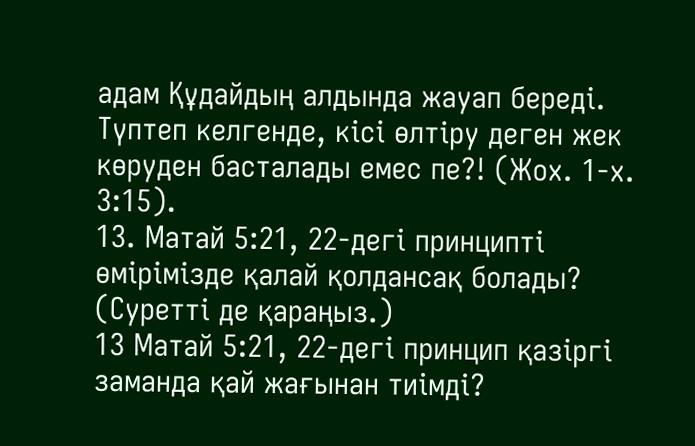адам Құдайдың алдында жауап береді. Түптеп келгенде, кісі өлтіру деген жек көруден басталады емес пе?! (Жох. 1-х. 3:15).
13. Матай 5:21, 22-дегі принципті өмірімізде қалай қолдансақ болады? (Суретті де қараңыз.)
13 Матай 5:21, 22-дегі принцип қазіргі заманда қай жағынан тиімді?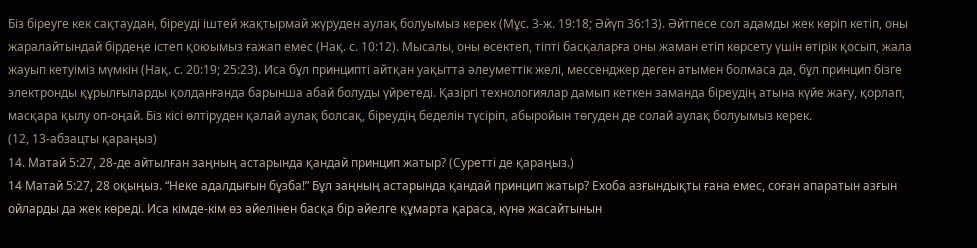Біз біреуге кек сақтаудан, біреуді іштей жақтырмай жүруден аулақ болуымыз керек (Мұс. 3-ж. 19:18; Әйүп 36:13). Әйтпесе сол адамды жек көріп кетіп, оны жаралайтындай бірдеңе істеп қоюымыз ғажап емес (Нақ. с. 10:12). Мысалы, оны өсектеп, тіпті басқаларға оны жаман етіп көрсету үшін өтірік қосып, жала жауып кетуіміз мүмкін (Нақ. с. 20:19; 25:23). Иса бұл принципті айтқан уақытта әлеуметтік желі, мессенджер деген атымен болмаса да, бұл принцип бізге электронды құрылғыларды қолданғанда барынша абай болуды үйретеді. Қазіргі технологиялар дамып кеткен заманда біреудің атына күйе жағу, қорлап, масқара қылу оп-оңай. Біз кісі өлтіруден қалай аулақ болсақ, біреудің беделін түсіріп, абыройын төгуден де солай аулақ болуымыз керек.
(12, 13-абзацты қараңыз)
14. Матай 5:27, 28-де айтылған заңның астарында қандай принцип жатыр? (Суретті де қараңыз.)
14 Матай 5:27, 28 оқыңыз. “Неке адалдығын бұзба!” Бұл заңның астарында қандай принцип жатыр? Ехоба азғындықты ғана емес, соған апаратын азғын ойларды да жек көреді. Иса кімде-кім өз әйелінен басқа бір әйелге құмарта қараса, күнә жасайтынын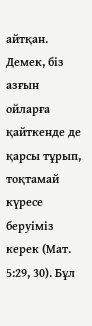айтқан. Демек, біз азғын ойларға қайткенде де қарсы тұрып, тоқтамай күресе беруіміз керек (Мат. 5:29, 30). Бұл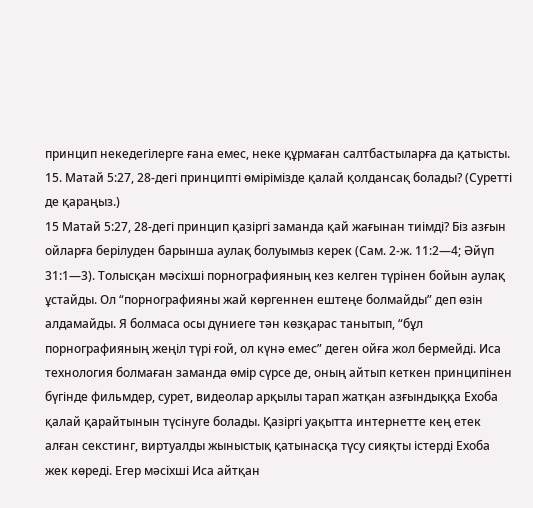принцип некедегілерге ғана емес, неке құрмаған салтбастыларға да қатысты.
15. Матай 5:27, 28-дегі принципті өмірімізде қалай қолдансақ болады? (Суретті де қараңыз.)
15 Матай 5:27, 28-дегі принцип қазіргі заманда қай жағынан тиімді? Біз азғын ойларға берілуден барынша аулақ болуымыз керек (Сам. 2-ж. 11:2—4; Әйүп 31:1—3). Толысқан мәсіхші порнографияның кез келген түрінен бойын аулақ ұстайды. Ол “порнографияны жай көргеннен ештеңе болмайды” деп өзін алдамайды. Я болмаса осы дүниеге тән көзқарас танытып, “бұл порнографияның жеңіл түрі ғой, ол күнә емес” деген ойға жол бермейді. Иса технология болмаған заманда өмір сүрсе де, оның айтып кеткен принципінен бүгінде фильмдер, сурет, видеолар арқылы тарап жатқан азғындыққа Ехоба қалай қарайтынын түсінуге болады. Қазіргі уақытта интернетте кең етек алған секстинг, виртуалды жыныстық қатынасқа түсу сияқты істерді Ехоба жек көреді. Егер мәсіхші Иса айтқан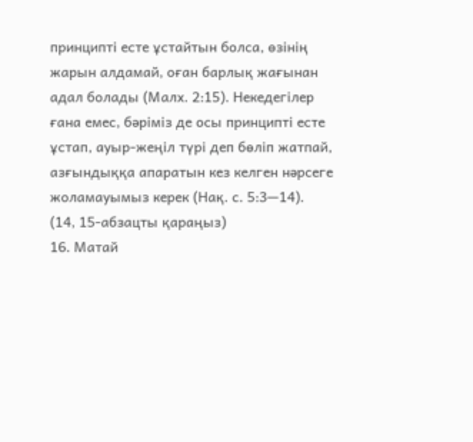принципті есте ұстайтын болса, өзінің жарын алдамай, оған барлық жағынан адал болады (Малх. 2:15). Некедегілер ғана емес, бәріміз де осы принципті есте ұстап, ауыр-жеңіл түрі деп бөліп жатпай, азғындыққа апаратын кез келген нәрсеге жоламауымыз керек (Нақ. с. 5:3—14).
(14, 15-абзацты қараңыз)
16. Матай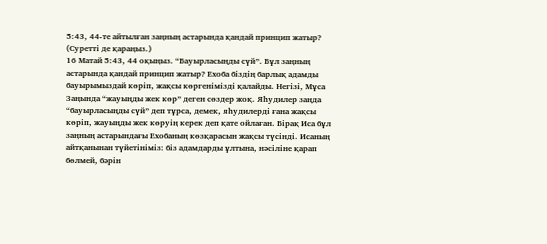5:43, 44-те айтылған заңның астарында қандай принцип жатыр? (Суретті де қараңыз.)
16 Матай 5:43, 44 оқыңыз. “Бауырласыңды сүй”. Бұл заңның астарында қандай принцип жатыр? Ехоба біздің барлық адамды бауырымыздай көріп, жақсы көргенімізді қалайды. Негізі, Мұса Заңында “жауыңды жек көр” деген сөздер жоқ. Яһудилер заңда “бауырласыңды сүй” деп тұрса, демек, яһудилерді ғана жақсы көріп, жауыңды жек көруің керек деп қате ойлаған. Бірақ Иса бұл заңның астарындағы Ехобаның көзқарасын жақсы түсінді. Исаның айтқанынан түйетініміз: біз адамдарды ұлтына, нәсіліне қарап бөлмей, бәрін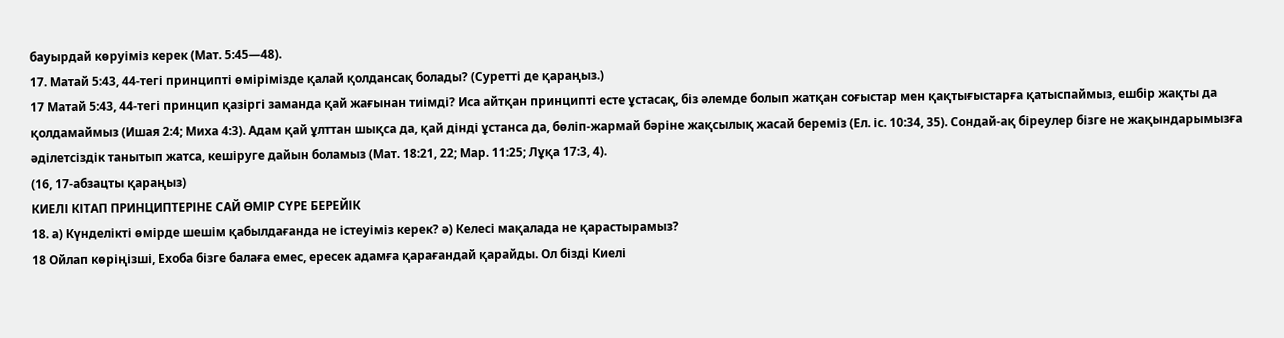бауырдай көруіміз керек (Мат. 5:45—48).
17. Матай 5:43, 44-тегі принципті өмірімізде қалай қолдансақ болады? (Суретті де қараңыз.)
17 Матай 5:43, 44-тегі принцип қазіргі заманда қай жағынан тиімді? Иса айтқан принципті есте ұстасақ, біз әлемде болып жатқан соғыстар мен қақтығыстарға қатыспаймыз, ешбір жақты да қолдамаймыз (Ишая 2:4; Миха 4:3). Адам қай ұлттан шықса да, қай дінді ұстанса да, бөліп-жармай бәріне жақсылық жасай береміз (Ел. іс. 10:34, 35). Сондай-ақ біреулер бізге не жақындарымызға әділетсіздік танытып жатса, кешіруге дайын боламыз (Мат. 18:21, 22; Мар. 11:25; Лұқа 17:3, 4).
(16, 17-абзацты қараңыз)
КИЕЛІ КІТАП ПРИНЦИПТЕРІНЕ САЙ ӨМІР СҮРЕ БЕРЕЙІК
18. а) Күнделікті өмірде шешім қабылдағанда не істеуіміз керек? ә) Келесі мақалада не қарастырамыз?
18 Ойлап көріңізші, Ехоба бізге балаға емес, ересек адамға қарағандай қарайды. Ол бізді Киелі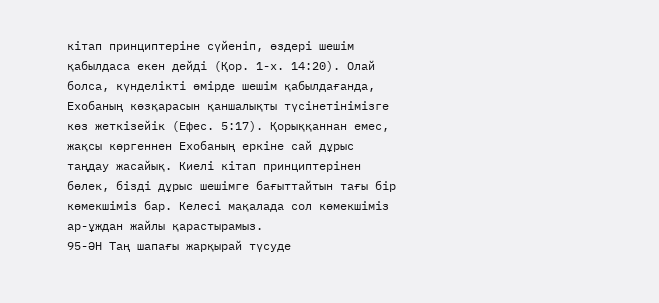кітап принциптеріне сүйеніп, өздері шешім қабылдаса екен дейді (Қор. 1-х. 14:20). Олай болса, күнделікті өмірде шешім қабылдағанда, Ехобаның көзқарасын қаншалықты түсінетінімізге көз жеткізейік (Ефес. 5:17). Қорыққаннан емес, жақсы көргеннен Ехобаның еркіне сай дұрыс таңдау жасайық. Киелі кітап принциптерінен бөлек, бізді дұрыс шешімге бағыттайтын тағы бір көмекшіміз бар. Келесі мақалада сол көмекшіміз ар-ұждан жайлы қарастырамыз.
95-ӘН Таң шапағы жарқырай түсуде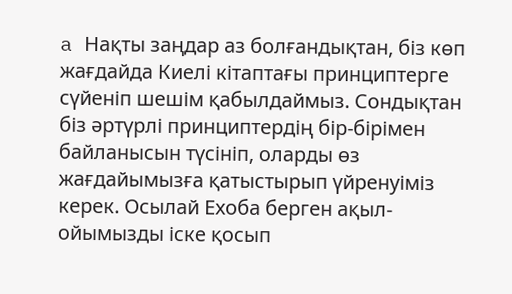a Нақты заңдар аз болғандықтан, біз көп жағдайда Киелі кітаптағы принциптерге сүйеніп шешім қабылдаймыз. Сондықтан біз әртүрлі принциптердің бір-бірімен байланысын түсініп, оларды өз жағдайымызға қатыстырып үйренуіміз керек. Осылай Ехоба берген ақыл-ойымызды іске қосып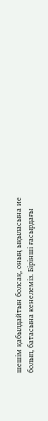шешім қабылдайтын болсақ, оның ықыласына ие болып, батасына кенелеміз. Бірінші ғасырдағы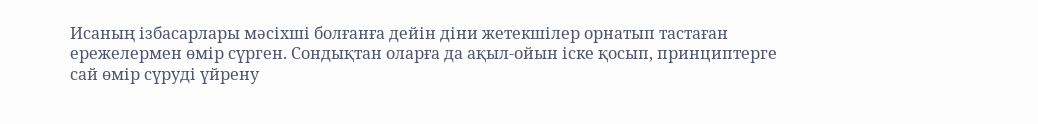Исаның ізбасарлары мәсіхші болғанға дейін діни жетекшілер орнатып тастаған ережелермен өмір сүрген. Сондықтан оларға да ақыл-ойын іске қосып, принциптерге сай өмір сүруді үйрену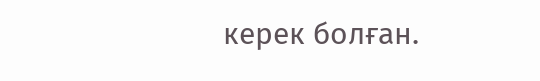керек болған.